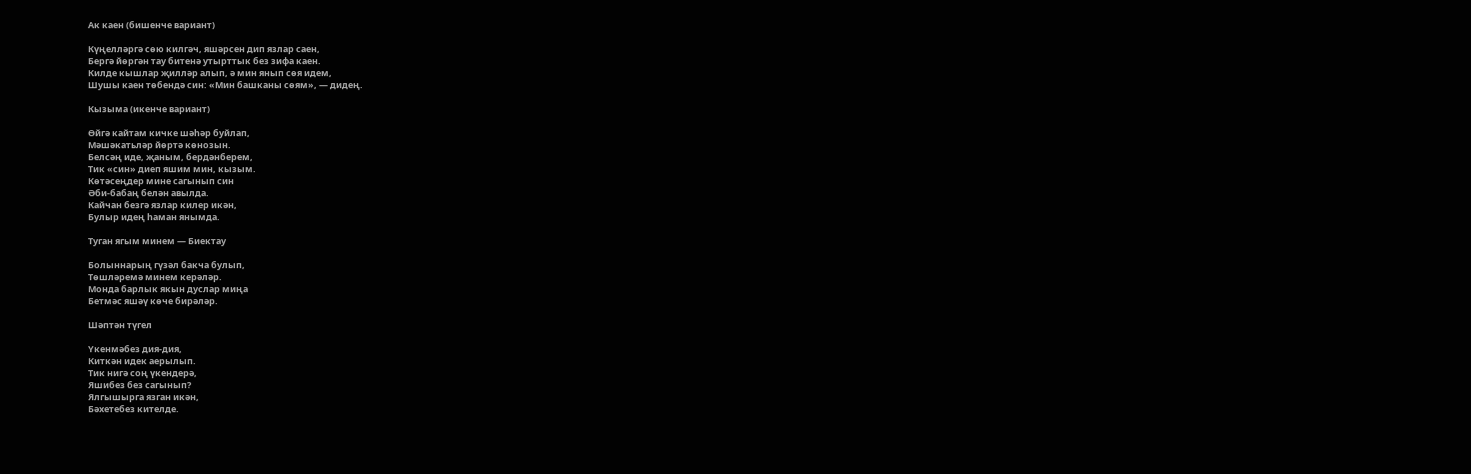Ак каен (бишенче вариант)

Күңелләргә сөю килгәч, яшәрсен дип язлар саен,
Бергә йөргән тау битенә утырттык без зифа каен.
Килде кышлар җилләр алып, ә мин янып сөя идем,
Шушы каен төбендә син: «Мин башканы сөям», — дидең.

Кызыма (икенче вариант)

Өйгә кайтам кичке шәһәр буйлап,
Мәшәкатьләр йөртә көнозын.
Белсәң иде, җаным, бердәнберем,
Тик «син» диеп яшим мин, кызым.
Көтәсеңдер мине сагынып син
Әби-бабаң белән авылда.
Кайчан безгә язлар килер икән,
Булыр идең һаман янымда.

Туган ягым минем — Биектау

Болыннарың гүзәл бакча булып,
Төшләремә минем керәләр.
Монда барлык якын дуслар миңа
Бетмәс яшәү көче бирәләр.

Шәптән түгел

Үкенмәбез дия-дия,
Киткән идек аерылып.
Тик нигә соң үкендерә,
Яшибез без сагынып?
Ялгышырга язган икән,
Бәхетебез кителде.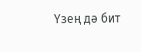Үзең дә бит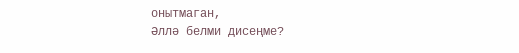онытмаган,
Әллә белми дисеңме?